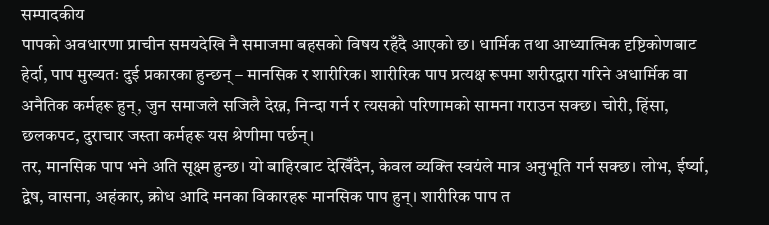सम्पादकीय
पापको अवधारणा प्राचीन समयदेखि नै समाजमा बहसको विषय रहँदै आएको छ। धार्मिक तथा आध्यात्मिक दृष्टिकोणबाट हेर्दा, पाप मुख्यतः दुई प्रकारका हुन्छन् – मानसिक र शारीरिक। शारीरिक पाप प्रत्यक्ष रूपमा शरीरद्वारा गरिने अधार्मिक वा अनैतिक कर्महरू हुन्, जुन समाजले सजिलै देख्न, निन्दा गर्न र त्यसको परिणामको सामना गराउन सक्छ। चोरी, हिंसा, छलकपट, दुराचार जस्ता कर्महरू यस श्रेणीमा पर्छन्।
तर, मानसिक पाप भने अति सूक्ष्म हुन्छ। यो बाहिरबाट देखिँदैन, केवल व्यक्ति स्वयंले मात्र अनुभूति गर्न सक्छ। लोभ, ईर्ष्या, द्वेष, वासना, अहंकार, क्रोध आदि मनका विकारहरू मानसिक पाप हुन्। शारीरिक पाप त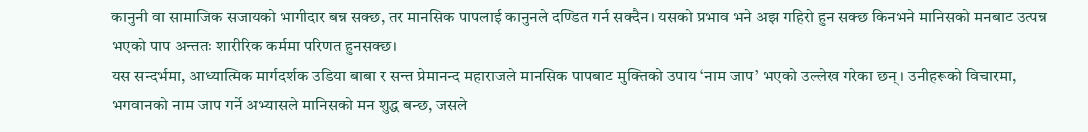कानुनी वा सामाजिक सजायको भागीदार बन्न सक्छ, तर मानसिक पापलाई कानुनले दण्डित गर्न सक्दैन। यसको प्रभाव भने अझ गहिरो हुन सक्छ किनभने मानिसको मनबाट उत्पन्न भएको पाप अन्ततः शारीरिक कर्ममा परिणत हुनसक्छ।
यस सन्दर्भमा, आध्यात्मिक मार्गदर्शक उडिया बाबा र सन्त प्रेमानन्द महाराजले मानसिक पापबाट मुक्तिको उपाय ‘नाम जाप’ भएको उल्लेख गरेका छन्। उनीहरूको विचारमा, भगवानको नाम जाप गर्ने अभ्यासले मानिसको मन शुद्ध बन्छ, जसले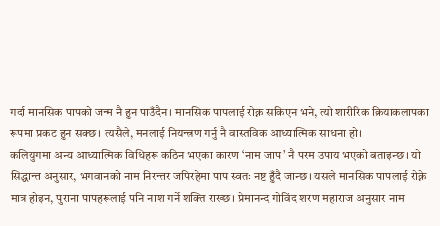गर्दा मानसिक पापको जन्म नै हुन पाउँदैन। मानसिक पापलाई रोक्न सकिएन भने, त्यो शारीरिक क्रियाकलापका रूपमा प्रकट हुन सक्छ। त्यसैले, मनलाई नियन्त्रण गर्नु नै वास्तविक आध्यात्मिक साधना हो।
कलियुगमा अन्य आध्यात्मिक विधिहरू कठिन भएका कारण ‘नाम जाप’ नै परम उपाय भएको बताइन्छ। यो सिद्धान्त अनुसार, भगवानको नाम निरन्तर जपिरहेमा पाप स्वतः नष्ट हुँदै जान्छ। यसले मानसिक पापलाई रोक्ने मात्र होइन, पुराना पापहरूलाई पनि नाश गर्ने शक्ति राख्छ। प्रेमानन्द गोविंद शरण महाराज अनुसार नाम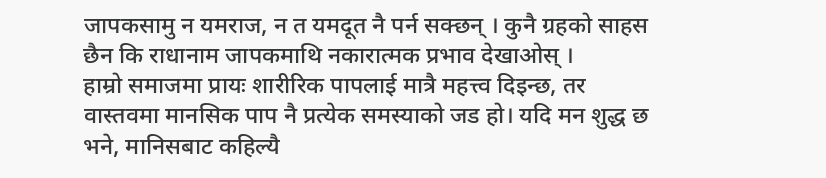जापकसामु न यमराज, न त यमदूत नै पर्न सक्छन् । कुनै ग्रहको साहस छैन कि राधानाम जापकमाथि नकारात्मक प्रभाव देखाओस् ।
हाम्रो समाजमा प्रायः शारीरिक पापलाई मात्रै महत्त्व दिइन्छ, तर वास्तवमा मानसिक पाप नै प्रत्येक समस्याको जड हो। यदि मन शुद्ध छ भने, मानिसबाट कहिल्यै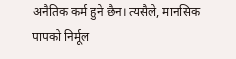अनैतिक कर्म हुने छैन। त्यसैले, मानसिक पापको निर्मूल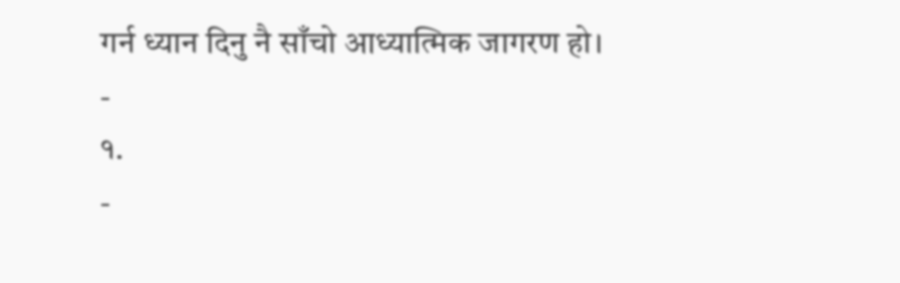गर्न ध्यान दिनु नै साँचो आध्यात्मिक जागरण हो।
-
१.
-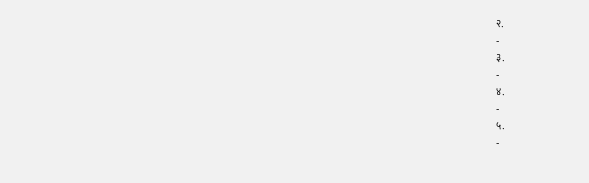२.
-
३.
-
४.
-
५.
-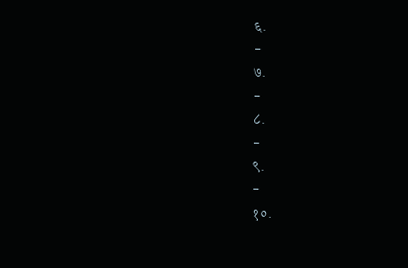६.
-
७.
-
८.
-
९.
-
१०.